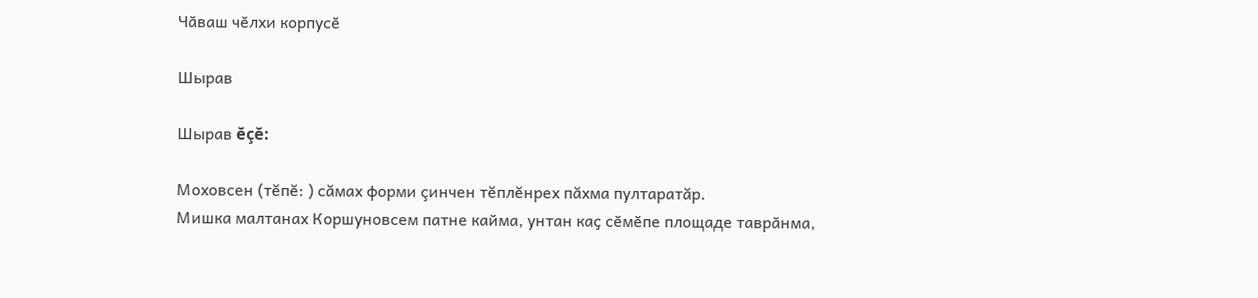Чӑваш чӗлхи корпусӗ

Шырав

Шырав ĕçĕ:

Моховсен (тĕпĕ: ) сăмах форми çинчен тĕплĕнрех пăхма пултаратăр.
Мишка малтанах Коршуновсем патне кайма, унтан каҫ сӗмӗпе площаде таврӑнма,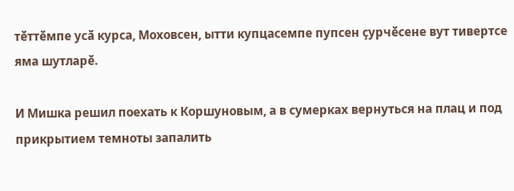тӗттӗмпе усӑ курса, Моховсен, ытти купцасемпе пупсен ҫурчӗсене вут тивертсе яма шутларӗ.

И Мишка решил поехать к Коршуновым, а в сумерках вернуться на плац и под прикрытием темноты запалить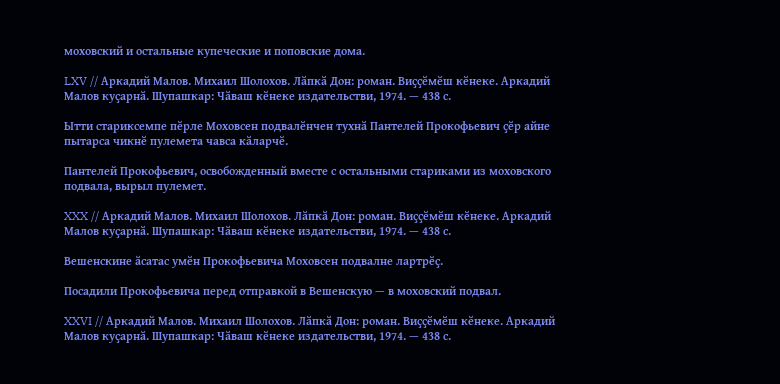моховский и остальные купеческие и поповские дома.

LXV // Аркадий Малов. Михаил Шолохов. Лӑпкӑ Дон: роман. Виҫҫӗмӗш кӗнеке. Аркадий Малов куҫарнӑ. Шупашкар: Чӑваш кӗнеке издательстви, 1974. — 438 с.

Ытти стариксемпе пӗрле Моховсен подвалӗнчен тухнӑ Пантелей Прокофьевич ҫӗр айне пытарса чикнӗ пулемета чавса кӑларчӗ.

Пантелей Прокофьевич, освобожденный вместе с остальными стариками из моховского подвала, вырыл пулемет.

XXX // Аркадий Малов. Михаил Шолохов. Лӑпкӑ Дон: роман. Виҫҫӗмӗш кӗнеке. Аркадий Малов куҫарнӑ. Шупашкар: Чӑваш кӗнеке издательстви, 1974. — 438 с.

Вешенскине ӑсатас умӗн Прокофьевича Моховсен подвалне лартрӗҫ.

Посадили Прокофьевича перед отправкой в Вешенскую — в моховский подвал.

XXVI // Аркадий Малов. Михаил Шолохов. Лӑпкӑ Дон: роман. Виҫҫӗмӗш кӗнеке. Аркадий Малов куҫарнӑ. Шупашкар: Чӑваш кӗнеке издательстви, 1974. — 438 с.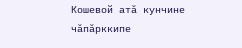Кошевой атӑ кунчине чӑпӑрккипе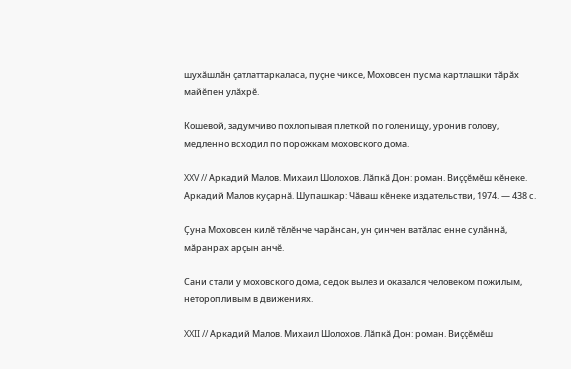шухӑшлӑн ҫатлаттаркаласа, пуҫне чиксе, Моховсен пусма картлашки тӑрӑх майӗпен улӑхрӗ.

Кошевой, задумчиво похлопывая плеткой по голенищу, уронив голову, медленно всходил по порожкам моховского дома.

XXV // Аркадий Малов. Михаил Шолохов. Лӑпкӑ Дон: роман. Виҫҫӗмӗш кӗнеке. Аркадий Малов куҫарнӑ. Шупашкар: Чӑваш кӗнеке издательстви, 1974. — 438 с.

Ҫуна Моховсен килӗ тӗлӗнче чарӑнсан, ун ҫинчен ватӑлас енне сулӑннӑ, мӑранрах арҫын анчӗ.

Сани стали у моховского дома, седок вылез и оказался человеком пожилым, неторопливым в движениях.

XXII // Аркадий Малов. Михаил Шолохов. Лӑпкӑ Дон: роман. Виҫҫӗмӗш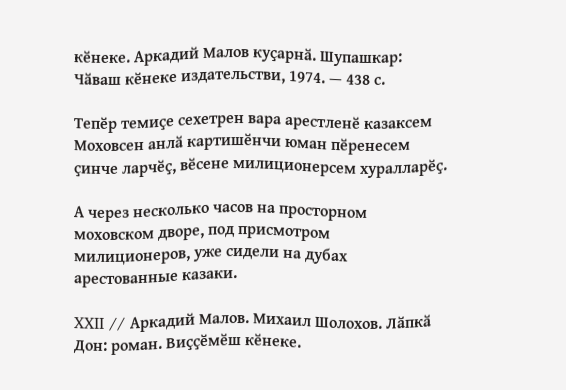кӗнеке. Аркадий Малов куҫарнӑ. Шупашкар: Чӑваш кӗнеке издательстви, 1974. — 438 с.

Тепӗр темиҫе сехетрен вара арестленӗ казаксем Моховсен анлӑ картишӗнчи юман пӗренесем ҫинче ларчӗҫ, вӗсене милиционерсем хуралларӗҫ.

А через несколько часов на просторном моховском дворе, под присмотром милиционеров, уже сидели на дубах арестованные казаки.

XXII // Аркадий Малов. Михаил Шолохов. Лӑпкӑ Дон: роман. Виҫҫӗмӗш кӗнеке.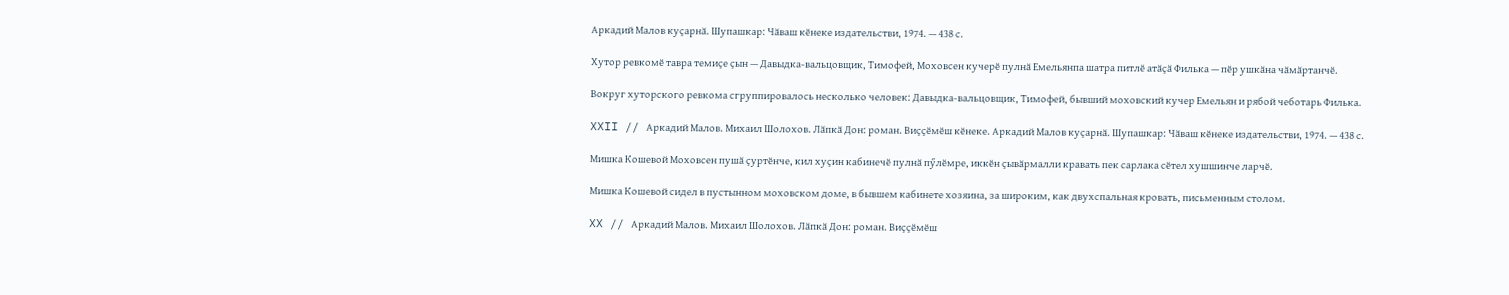Аркадий Малов куҫарнӑ. Шупашкар: Чӑваш кӗнеке издательстви, 1974. — 438 с.

Хутор ревкомӗ тавра темиҫе ҫын — Давыдка-вальцовщик, Тимофей, Моховсен кучерӗ пулнӑ Емельянпа шатра питлӗ атӑҫӑ Филька — пӗр ушкӑна чӑмӑртанчӗ.

Вокруг хуторского ревкома сгруппировалось несколько человек: Давыдка-вальцовщик, Тимофей, бывший моховский кучер Емельян и рябой чеботарь Филька.

XXII // Аркадий Малов. Михаил Шолохов. Лӑпкӑ Дон: роман. Виҫҫӗмӗш кӗнеке. Аркадий Малов куҫарнӑ. Шупашкар: Чӑваш кӗнеке издательстви, 1974. — 438 с.

Мишка Кошевой Моховсен пушӑ ҫуртӗнче, кил хуҫин кабинечӗ пулнӑ пӳлӗмре, иккӗн ҫывӑрмалли кравать пек сарлака сӗтел хушшинче ларчӗ.

Мишка Кошевой сидел в пустынном моховском доме, в бывшем кабинете хозяина, за широким, как двухспальная кровать, письменным столом.

XX // Аркадий Малов. Михаил Шолохов. Лӑпкӑ Дон: роман. Виҫҫӗмӗш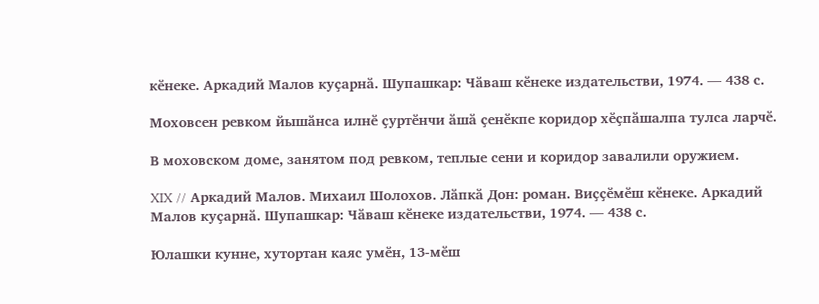кӗнеке. Аркадий Малов куҫарнӑ. Шупашкар: Чӑваш кӗнеке издательстви, 1974. — 438 с.

Моховсен ревком йышӑнса илнӗ ҫуртӗнчи ӑшӑ ҫенӗкпе коридор хӗҫпӑшалпа тулса ларчӗ.

В моховском доме, занятом под ревком, теплые сени и коридор завалили оружием.

XIX // Аркадий Малов. Михаил Шолохов. Лӑпкӑ Дон: роман. Виҫҫӗмӗш кӗнеке. Аркадий Малов куҫарнӑ. Шупашкар: Чӑваш кӗнеке издательстви, 1974. — 438 с.

Юлашки кунне, хутортан каяс умӗн, 13-мӗш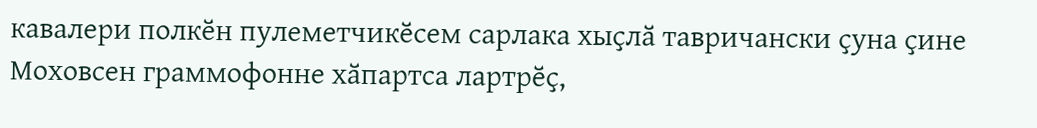кавалери полкӗн пулеметчикӗсем сарлака хыҫлӑ тавричански ҫуна ҫине Моховсен граммофонне хӑпартса лартрӗҫ,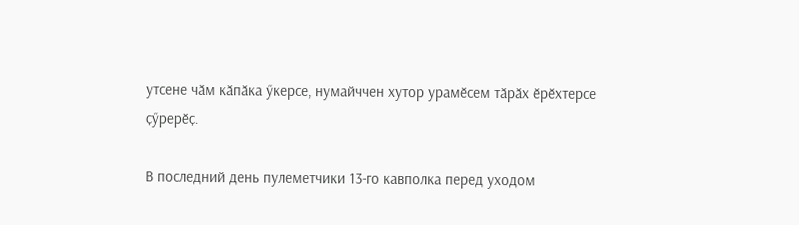утсене чӑм кӑпӑка ӳкерсе, нумайччен хутор урамӗсем тӑрӑх ӗрӗхтерсе ҫӳрерӗҫ.

В последний день пулеметчики 13-го кавполка перед уходом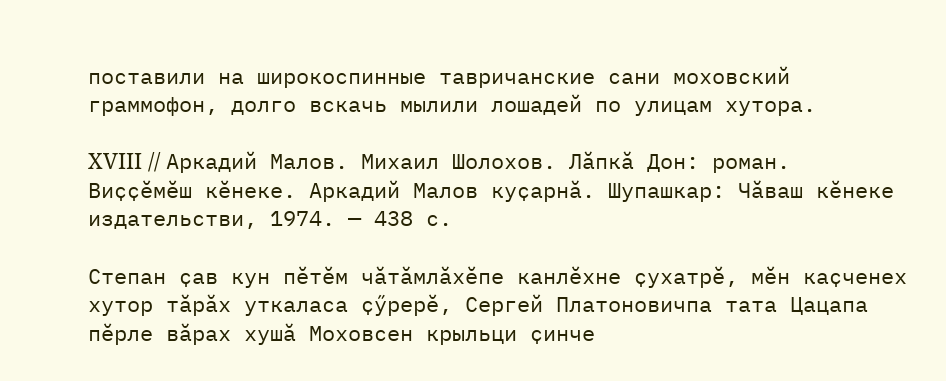поставили на широкоспинные тавричанские сани моховский граммофон, долго вскачь мылили лошадей по улицам хутора.

XVIII // Аркадий Малов. Михаил Шолохов. Лӑпкӑ Дон: роман. Виҫҫӗмӗш кӗнеке. Аркадий Малов куҫарнӑ. Шупашкар: Чӑваш кӗнеке издательстви, 1974. — 438 с.

Степан ҫав кун пӗтӗм чӑтӑмлӑхӗпе канлӗхне ҫухатрӗ, мӗн каҫченех хутор тӑрӑх уткаласа ҫӳрерӗ, Сергей Платоновичпа тата Цацапа пӗрле вӑрах хушӑ Моховсен крыльци ҫинче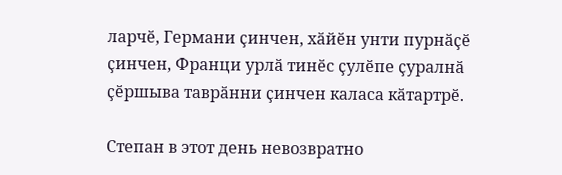ларчӗ, Германи ҫинчен, хӑйӗн унти пурнӑҫӗ ҫинчен, Франци урлӑ тинӗс ҫулӗпе ҫуралнӑ ҫӗршыва таврӑнни ҫинчен каласа кӑтартрӗ.

Степан в этот день невозвратно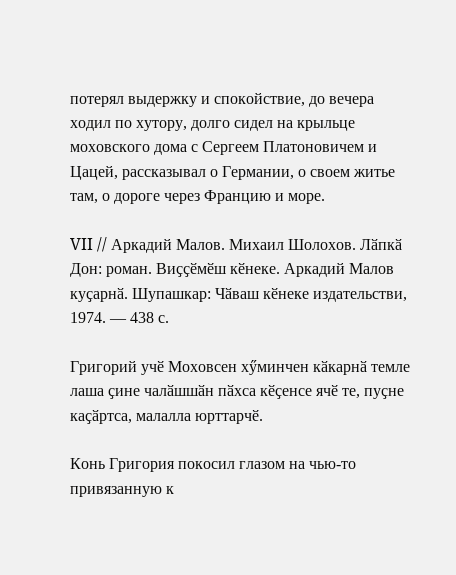потерял выдержку и спокойствие, до вечера ходил по хутору, долго сидел на крыльце моховского дома с Сергеем Платоновичем и Цацей, рассказывал о Германии, о своем житье там, о дороге через Францию и море.

VII // Аркадий Малов. Михаил Шолохов. Лӑпкӑ Дон: роман. Виҫҫӗмӗш кӗнеке. Аркадий Малов куҫарнӑ. Шупашкар: Чӑваш кӗнеке издательстви, 1974. — 438 с.

Григорий учӗ Моховсен хӳминчен кӑкарнӑ темле лаша ҫине чалӑшшӑн пӑхса кӗҫенсе ячӗ те, пуҫне каҫӑртса, малалла юрттарчӗ.

Конь Григория покосил глазом на чью-то привязанную к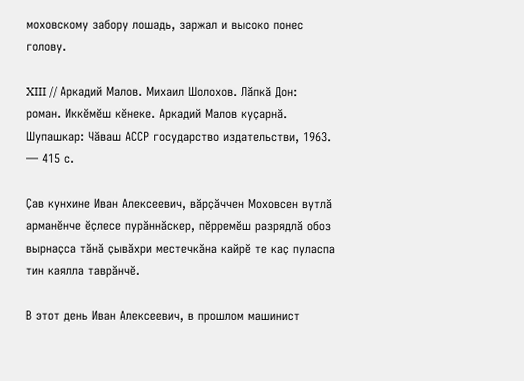моховскому забору лошадь, заржал и высоко понес голову.

XIII // Аркадий Малов. Михаил Шолохов. Лӑпкӑ Дон: роман. Иккӗмӗш кӗнеке. Аркадий Малов куҫарнӑ. Шупашкар: Чӑваш АССР государство издательстви, 1963. — 415 с.

Ҫав кунхине Иван Алексеевич, вӑрҫӑччен Моховсен вутлӑ арманӗнче ӗҫлесе пурӑннӑскер, пӗрремӗш разрядлӑ обоз вырнаҫса тӑнӑ ҫывӑхри местечкӑна кайрӗ те каҫ пуласпа тин каялла таврӑнчӗ.

В этот день Иван Алексеевич, в прошлом машинист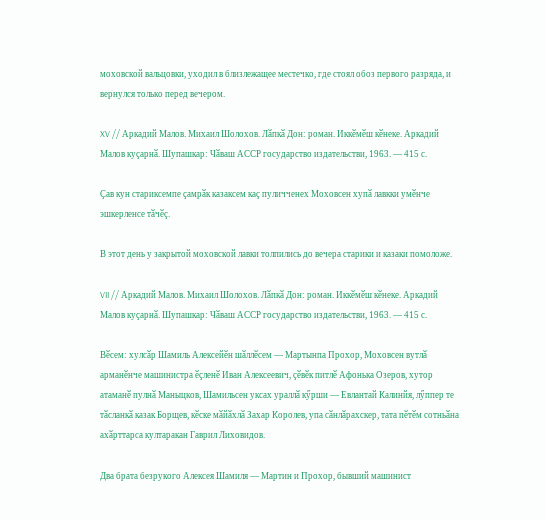моховской вальцовки, уходил в близлежащее местечко, где стоял обоз первого разряда, и вернулся только перед вечером.

XV // Аркадий Малов. Михаил Шолохов. Лӑпкӑ Дон: роман. Иккӗмӗш кӗнеке. Аркадий Малов куҫарнӑ. Шупашкар: Чӑваш АССР государство издательстви, 1963. — 415 с.

Ҫав кун стариксемпе ҫамрӑк казаксем каҫ пуличченех Моховсен хупӑ лавкки умӗнче эшкерленсе тӑчӗҫ.

В этот день у закрытой моховской лавки толпились до вечера старики и казаки помоложе.

VII // Аркадий Малов. Михаил Шолохов. Лӑпкӑ Дон: роман. Иккӗмӗш кӗнеке. Аркадий Малов куҫарнӑ. Шупашкар: Чӑваш АССР государство издательстви, 1963. — 415 с.

Вӗсем: хулсӑр Шамиль Алексейӗн шӑллӗсем — Мартынпа Прохор, Моховсен вутлӑ арманӗнче машинистра ӗҫленӗ Иван Алексеевич, ҫӗвӗк питлӗ Афонька Озеров, хутор атаманӗ пулнӑ Маныцков, Шамильсен уксах ураллӑ кӳрши — Евлантай Калинйя, лӳппер те тӑсланкӑ казак Борщев, кӗске мӑйӑхлӑ Захар Королев, упа сӑнлӑрахскер, тата пӗтӗм сотньӑна ахӑрттарса култаракан Гаврил Лиховидов.

Два брата безрукого Алексея Шамиля — Мартин и Прохор, бывший машинист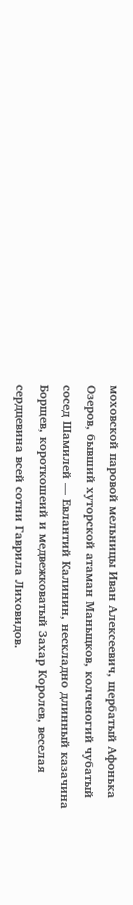моховской паровой мельницы Иван Алексеевич, щербатый Афонька Озеров, бывший хуторской атаман Маныцков, колченогий чубатый сосед Шамилей — Евлантий Калинин, нескладно длинный казачина Борщев, короткошеий и медвежковатый Захар Королев, веселая сердцевина всей сотни Гаврила Лиховидов.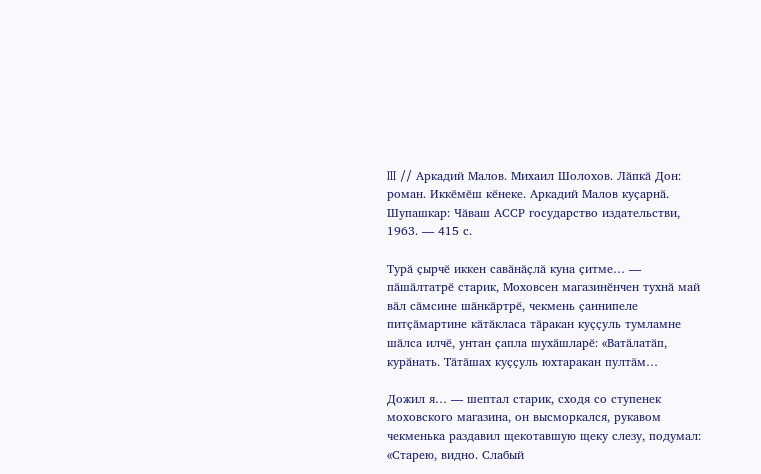III // Аркадий Малов. Михаил Шолохов. Лӑпкӑ Дон: роман. Иккӗмӗш кӗнеке. Аркадий Малов куҫарнӑ. Шупашкар: Чӑваш АССР государство издательстви, 1963. — 415 с.

Турӑ ҫырчӗ иккен савӑнӑҫлӑ куна ҫитме… — пӑшӑлтатрӗ старик, Моховсен магазинӗнчен тухнӑ май вӑл сӑмсине шӑнкӑртрӗ, чекмень ҫаннипеле питҫӑмартине кӑтӑкласа тӑракан куҫҫуль тумламне шӑлса илчӗ, унтан ҫапла шухӑшларӗ: «Ватӑлатӑп, курӑнать. Тӑтӑшах куҫҫуль юхтаракан пултӑм…

Дожил я… — шептал старик, сходя со ступенек моховского магазина, он высморкался, рукавом чекменька раздавил щекотавшую щеку слезу, подумал: «Старею, видно. Слабый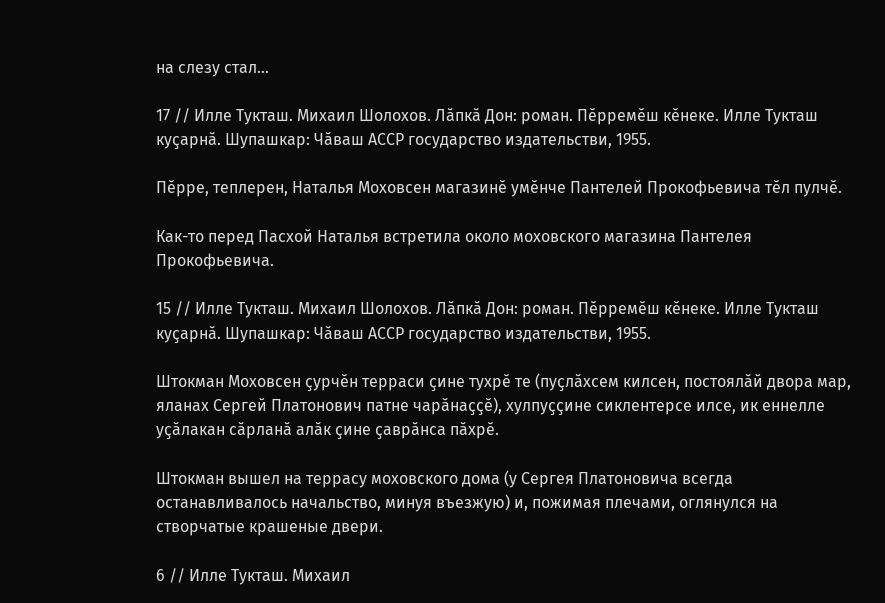на слезу стал…

17 // Илле Тукташ. Михаил Шолохов. Лӑпкӑ Дон: роман. Пӗрремӗш кӗнеке. Илле Тукташ куҫарнӑ. Шупашкар: Чӑваш АССР государство издательстви, 1955.

Пӗрре, теплерен, Наталья Моховсен магазинӗ умӗнче Пантелей Прокофьевича тӗл пулчӗ.

Как-то перед Пасхой Наталья встретила около моховского магазина Пантелея Прокофьевича.

15 // Илле Тукташ. Михаил Шолохов. Лӑпкӑ Дон: роман. Пӗрремӗш кӗнеке. Илле Тукташ куҫарнӑ. Шупашкар: Чӑваш АССР государство издательстви, 1955.

Штокман Моховсен ҫурчӗн терраси ҫине тухрӗ те (пуҫлӑхсем килсен, постоялӑй двора мар, яланах Сергей Платонович патне чарӑнаҫҫӗ), хулпуҫҫине сиклентерсе илсе, ик еннелле уҫӑлакан сӑрланӑ алӑк ҫине ҫаврӑнса пӑхрӗ.

Штокман вышел на террасу моховского дома (у Сергея Платоновича всегда останавливалось начальство, минуя въезжую) и, пожимая плечами, оглянулся на створчатые крашеные двери.

6 // Илле Тукташ. Михаил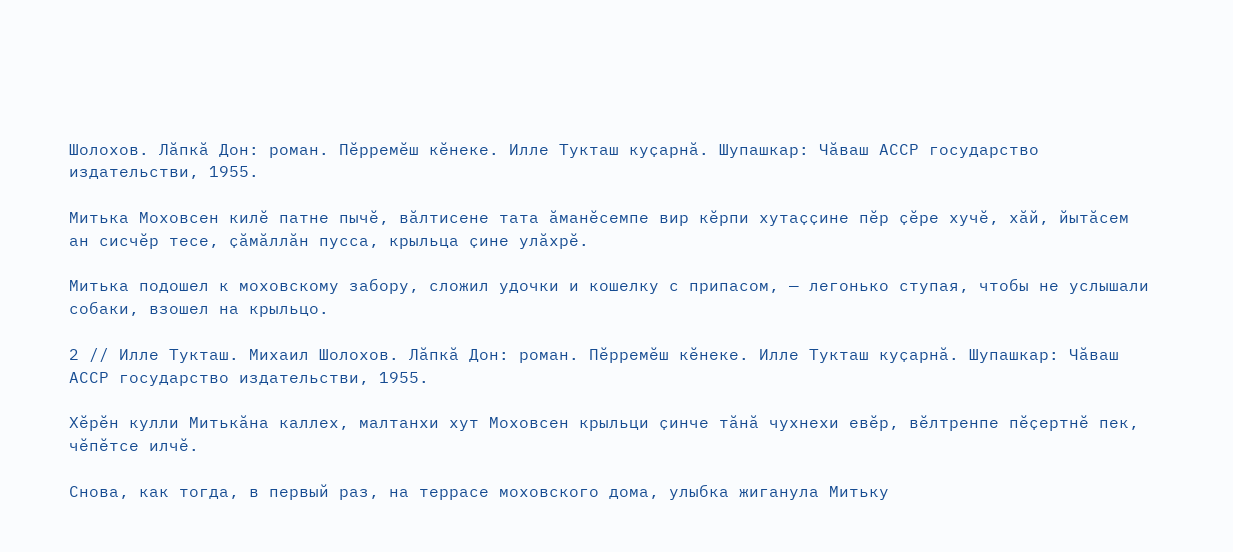Шолохов. Лӑпкӑ Дон: роман. Пӗрремӗш кӗнеке. Илле Тукташ куҫарнӑ. Шупашкар: Чӑваш АССР государство издательстви, 1955.

Митька Моховсен килӗ патне пычӗ, вӑлтисене тата ӑманӗсемпе вир кӗрпи хутаҫҫине пӗр ҫӗре хучӗ, хӑй, йытӑсем ан сисчӗр тесе, ҫӑмӑллӑн пусса, крыльца ҫине улӑхрӗ.

Митька подошел к моховскому забору, сложил удочки и кошелку с припасом, — легонько ступая, чтобы не услышали собаки, взошел на крыльцо.

2 // Илле Тукташ. Михаил Шолохов. Лӑпкӑ Дон: роман. Пӗрремӗш кӗнеке. Илле Тукташ куҫарнӑ. Шупашкар: Чӑваш АССР государство издательстви, 1955.

Хӗрӗн кулли Митькӑна каллех, малтанхи хут Моховсен крыльци ҫинче тӑнӑ чухнехи евӗр, вӗлтренпе пӗҫертнӗ пек, чӗпӗтсе илчӗ.

Снова, как тогда, в первый раз, на террасе моховского дома, улыбка жиганула Митьку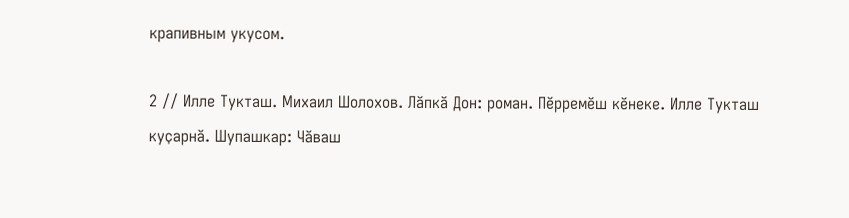крапивным укусом.

2 // Илле Тукташ. Михаил Шолохов. Лӑпкӑ Дон: роман. Пӗрремӗш кӗнеке. Илле Тукташ куҫарнӑ. Шупашкар: Чӑваш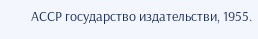АССР государство издательстви, 1955.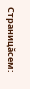Страницăсем: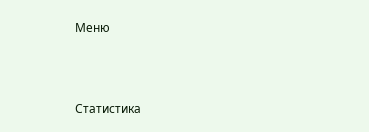Меню



Статистика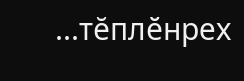...тĕплӗнрех